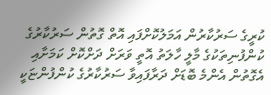ކުރީގެ ސަރުކާރުން އަމަލުކޮށްފައި އޮތް ގޮތުން ސަރުކާރުގެ ކުންފުނިތަކުގެ މާލީ ހާލަތު އޮތީ ވަރަށް ދަށްކޮށް ކަމަށާއި އެގޮތުން އެންމެ ބޮޑަށް ދަރާފައިވާ ސަރުކާރުގެ ކުންފުންޏަކީ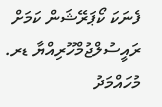ފެނަކަ ކޯޕަރޭޝަން ކަމަށް ރައީސުލްޖުމްހޫރިއްޔާ ޑރ. މުހައްމަދު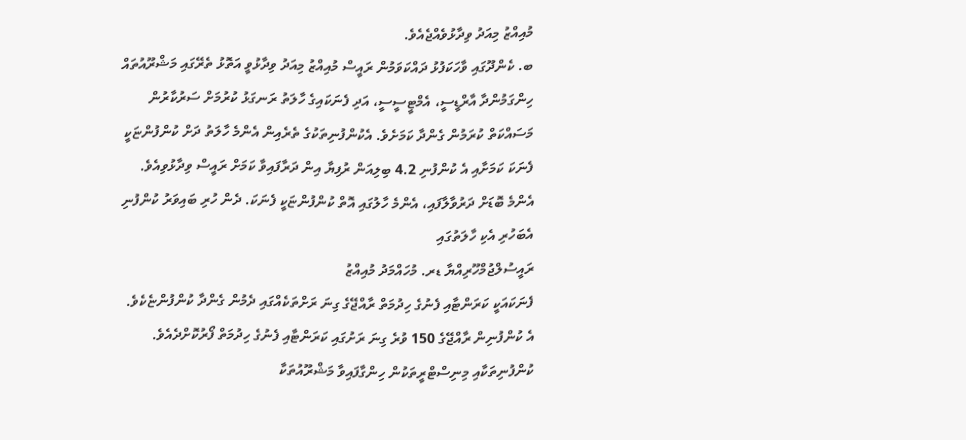މުއިއްޒު މިއަދު ވިދާޅުވެއްޖެއެވެ.
ބ. ކެންދޫގައި ވާހަކަފުޅު ދައްކަވަމުން ރައީސް މުއިއްޒު މިއަދު ވިދާޅުވީ އަތޮޅު ތެރޭގައި މަޝްރޫއުތައް ހިންގަމުންދާ އާރްޑީސީ، އެމްޓީސީސީ، އަދި ފެނަކައިގެ ހާލަތު ރަނގަޅު ކުރުމަށް ސަރުކާރުން މަސައްކަތް ކުރަމުން ގެންދާ ކަމަށެވެ. އެކުންފުނިތަކުގެ ތެރެއިން އެންމެ ހާލަތު ދަށް ކުންފުންޏަކީ ފެނަކަ ކަމަށާއި އެ ކުންފުނި 4.2 ބިލިއަން ރުފިޔާ އިން ދަރާފައިވާ ކަމަށް ރައީސް ވިދާޅުވިއެވެ.
އެންމެ ބޮޑަށް ދަރުވާލާފައި، އެންމެ ހާލުގައި އޮތް ކުންފުންޏަކީ ފެނަކަ. ދެން ހުރި ބައިވަރު ކުންފުނި އެބަހުރި އެކި ހާލަތުގައި
ރައީސުލްޖުމްހޫރިއްޔާ ޑރ. މުހައްމަދު މުއިއްޒު
ފެނަކައަކީ ކަރަންޓާއި ފެނުގެ ހިދުމަތް ރާއްޖޭގެ ގިނަ ރަށްތަކެއްގައި ދެމުން ގެންދާ ކުންފުންޏެކެވެ. އެ ކުންފުނިން ރާއްޖޭގެ 150 ވުރެ ގިނަ ރަށުގައި ކަރަންޓާއި ފެނުގެ ހިދުމަތް ފޯރުކޮށްދެއެވެ.
ކުންފުނިތަކާއި މިނިސްޓްރީތަކުން ހިންގާފައިވާ މަޝްރޫއުތަކާ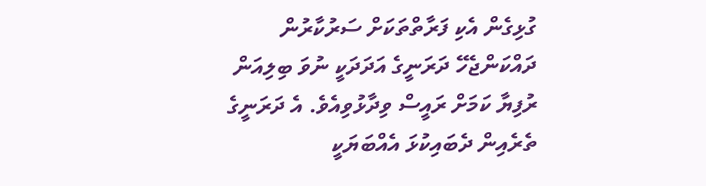ގުޅިގެން އެކި ފަރާތްތަކަށް ސަރުކާރުން ދައްކަންޖެހޭ ދަރަނީގެ އަދަދަކީ ނުވަ ބިލިއަން ރުފިޔާ ކަމަށް ރައީސް ވިދާޅުވިއެވެ. އެ ދަރަނީގެ ތެރެއިން ދެބައިކުޅަ އެއްބަޔަކީ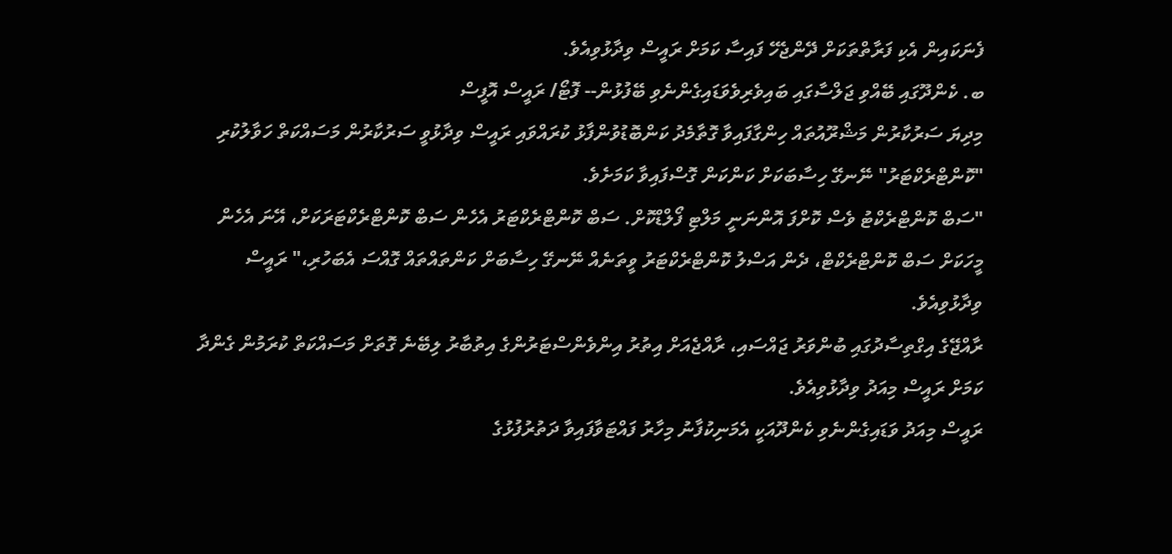ފެނަކައިން އެކި ފަރާތްތަކަށް ދޭންޖެހޭ ފައިސާ ކަމަށް ރައީސް ވިދާޅުވިއެވެ.
ބ. ކެންދޫގައި ބޭއްވި ޖަލްސާގައި ބައިވެރިވެވަޑައިގެންނެވި ބޭފުޅުން-- ފޮޓޯ/ ރައީސް އޮފީސް
މިދިޔަ ސަރުކާރުން މަޝްރޫއުތައް ހިންގާފައިވާ ގޮތާމެދު ކަންބޮޑުވުންފާޅު ކުރައްވައި ރައީސް ވިދާޅުވީ ސަރުކާރުން މަސައްކަތް ހަވާލުކުރި "ކޮންޓްރެކްޓަރު" ނޭނގޭ ހިސާބަކަށް ކަންކަން ގޮސްފައިވާ ކަމަށެވެ.
"ސަބް ކޮންޓްރެކްޓު ވެސް ކޮށްފަ އޮންނަނީ މަލްޓި ފޯލްޑްކޮށް. ސަބް ކޮންޓްރެކްޓަރު އެހެން ސަބް ކޮންޓްރެކްޓަރަކަށް، އޭނަ އެހެން މީހަކަށް ސަބް ކޮންޓްރެކްޓް، ދެން އަސްލު ކޮންޓްރެކްޓަރު ވީތަނެއް ނޭނގޭ ހިސާބަށް ކަންތައްތައް ގޮއްސަ އެބަހުރި،" ރައީސް ވިދާޅުވިއެވެ.
ރާއްޖޭގެ އިގްތިސާދުގައި ބުންވަރު ޖައްސައި، ރާއްޖެއަށް އިތުރު އިންވެންސްޓަރުންގެ އިތުބާރު ލިބޭނެ ގޮތަށް މަސައްކަތް ކުރަމުން ގެންދާ ކަމަށް ރައީސް މިއަދު ވިދާޅުވިއެވެ.
ރައީސް މިއަދު ވަޑައިގެންނެވި ކެންދޫއަކީ އެމަނިކުފާނު މިހާރު ފައްޓަވާފައިވާ ދަތުރުފުޅުގެ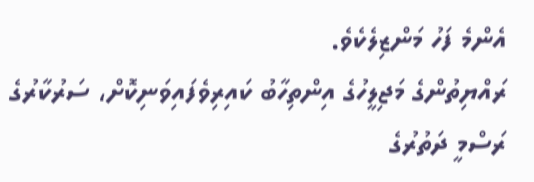އެންމެ ފަހު މަންޒިލެކެވެ.
ރައްޔިތުންގެ މަޖިލީހުގެ އިންތިހާބު ކައިރިވެފައިވަނިކޮށް، ސަރުކާރުގެ ރަސްމީ ދަތުރުގެ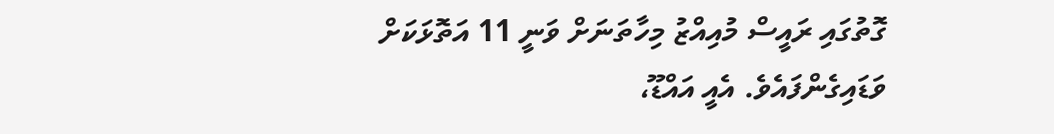ގޮތުގައި ރައީސް މުއިއްޒު މިހާތަނަށް ވަނީ 11 އަތޮޅަކަށް ވަޑައިގެންފައެވެ. އެއީ އައްޑޫ،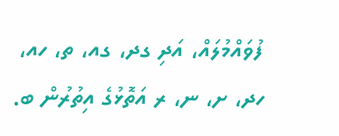ފުވައްމުލައް، އަދި ގދ، ގއ، ތ، ހއ، ހދ، ށ، ނ، ރ އަތޮޅުގެ އިތުރުން ބ.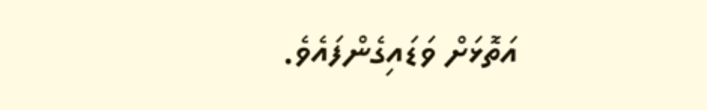އަތޮޅަށް ވަޑައިގެންފައެވެ.